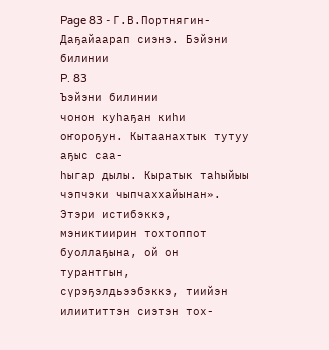Page 83 - Г.В.Портнягин-Даҕайаарап сиэнэ. Бэйэни билинии
P. 83
Ъэйэни билинии
чонон куһаҕан киһи оҥороҕун. Кытаанахтык тутуу аҕыс саа-
һыгар дылы. Кыратык таһыйыы чэпчэки чыпчаххайынан».
Этэри истибэккэ, мэниктиирин тохтоппот буоллаҕына, ой он
турантгын, сүрэҕэлдьээбэккэ, тиийэн илиититтэн сиэтэн тох-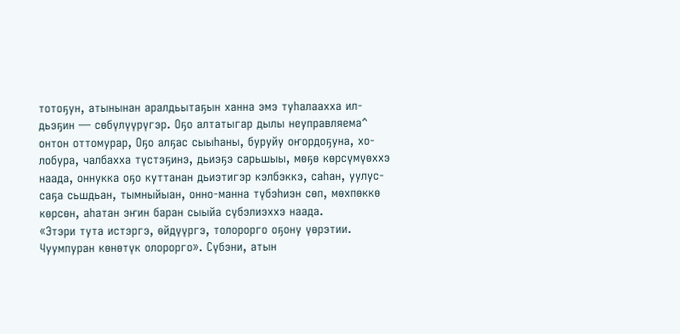тотоҕун, атынынан аралдьытаҕын ханна эмэ туһалаахха ил-
дьэҕин — сөбүлүүрүгэр. Оҕо алтатыгар дылы неуправляема^
онтон оттомурар, Оҕо алҕас сыыһаны, буруйу оҥордоҕуна, хо-
лобура, чалбахха түстэҕинэ, дьиэҕэ сарьшыы, мөҕө көрсүмүөххэ
наада, оннукка оҕо куттанан дьиэтигэр кэлбэккэ, саһан, уулус-
саҕа сьшдьан, тымныйыан, онно-манна түбэһиэн сөп, мөхпөккө
көрсөн, аһатан эҥин баран сыыйа сүбэлиэххэ наада.
«Этэри тута истэргэ, өйдүүргэ, толорорго оҕону үөрэтии.
Чуумпуран көнөтүк олорорго». Сүбэни, атын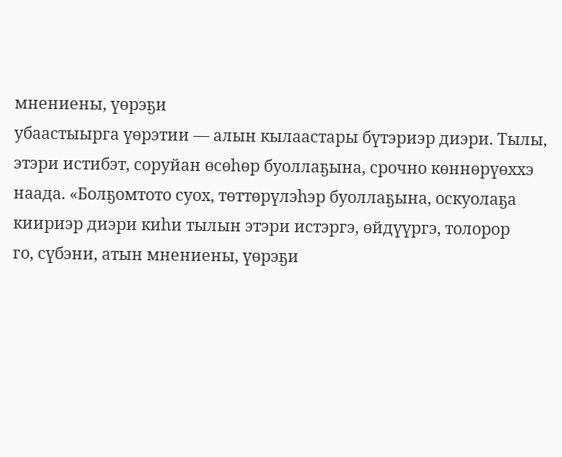мнениены, үөрэҕи
убаастыырга үөрэтии — алын кылаастары бүтэриэр диэри. Тылы,
этэри истибэт, соруйан өсөһөр буоллаҕына, срочно көннөрүөххэ
наада. «Болҕомтото суох, төттөрүлэһэр буоллаҕына, оскуолаҕа
киириэр диэри киһи тылын этэри истэргэ, өйдүүргэ, толорор
го, сүбэни, атын мнениены, үөрэҕи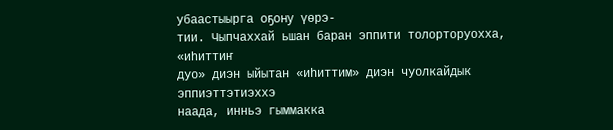убаастыырга оҕону үөрэ-
тии. Чыпчаххай ьшан баран эппити толорторуохха, «иһиттиҥ
дуо» диэн ыйытан «иһиттим» диэн чуолкайдык эппиэттэтиэххэ
наада, инньэ гыммакка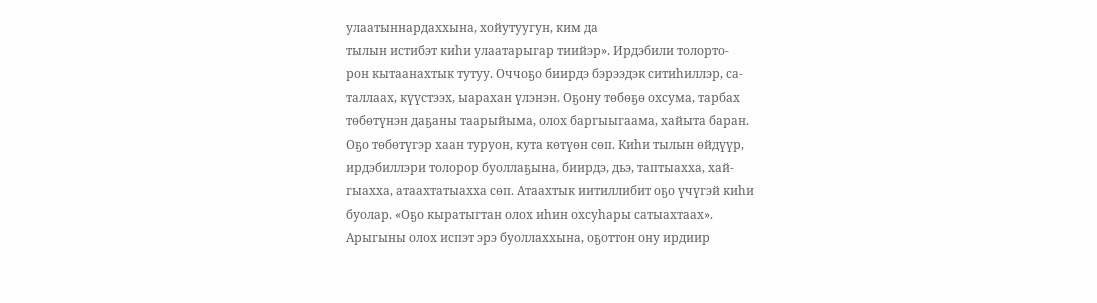улаатыннардаххына, хойутуугун, ким да
тылын истибэт киһи улаатарыгар тиийэр». Ирдэбили толорто-
рон кытаанахтык тутуу. Оччоҕо биирдэ бэрээдэк ситиһиллэр, са-
таллаах, күүстээх, ыарахан үлэнэн. Оҕону төбөҕө охсума, тарбах
төбөтүнэн даҕаны таарыйыма, олох баргыыгаама, хайыта баран.
Оҕо төбөтүгэр хаан туруон, кута көтүөн сөп. Киһи тылын өйдүүр,
ирдэбиллэри толорор буоллаҕына, биирдэ, дьэ, таптыахха, хай-
гыахха, атаахтатыахха сөп. Атаахтык иитиллибит оҕо үчүгэй киһи
буолар. «Оҕо кыратыгтан олох иһин охсуһары сатыахтаах».
Арыгыны олох испэт эрэ буоллаххына, оҕоттон ону ирдиир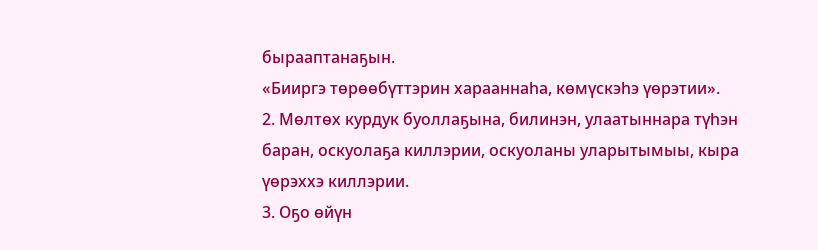бырааптанаҕын.
«Бииргэ төрөөбүттэрин харааннаһа, көмүскэһэ үөрэтии».
2. Мөлтөх курдук буоллаҕына, билинэн, улаатыннара түһэн
баран, оскуолаҕа киллэрии, оскуоланы уларытымыы, кыра
үөрэххэ киллэрии.
3. Оҕо өйүн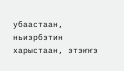убаастаан, ньиэрбэтин харыстаан, этэҥҥэ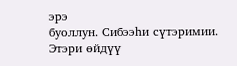эрэ
буоллун. Сибээһи сүтэримии. Этэри өйдүү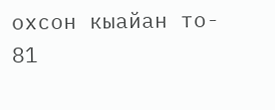охсон кыайан то-
81